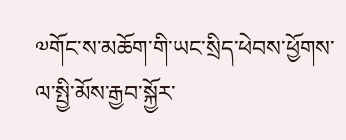༧གོང་ས་མཆོག་གི་ཡང་སྲིད་ཕེབས་ཕྱོགས་ལ་སྤྱི་མོས་རྒྱབ་སྐྱོར་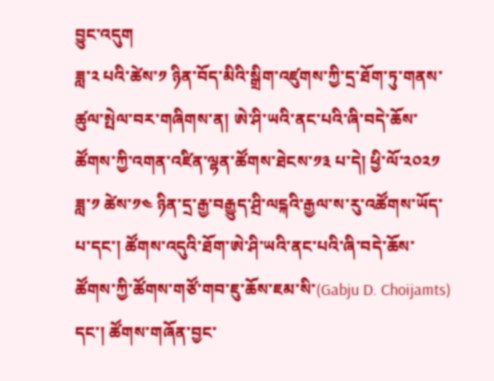བྱུང་འདུག
ཟླ་༢ པའི་ཚེས་༡ ཉིན་བོད་མིའི་སྒྲིག་འཛུགས་ཀྱི་དྲ་ཐོག་ཏུ་གནས་ཚུལ་སྤེལ་བར་གཞིགས་ན། ཨེ་ཤི་ཡའི་ནང་པའི་ཞི་བདེ་ཆོས་ཚོགས་ཀྱི་འགན་འཛིན་ལྷན་ཚོགས་ཐེངས་༡༣ པ་དེ། ཕྱི་ལོ་༢༠༢༡ ཟླ་༡ ཚེས་༡༤ ཉིན་དྲ་རྒྱ་བརྒྱུད་ཤྲི་ལངྐའི་རྒྱལ་ས་རུ་འཚོགས་ཡོད་པ་དང་། ཚོགས་འདུའི་ཐོག་ཨེ་ཤི་ཡའི་ནང་པའི་ཞི་བདེ་ཆོས་ཚོགས་ཀྱི་ཚོགས་གཙོ་གབ་ཇུ་ཆོས་ཇམ་སི་(Gabju D. Choijamts) དང་། ཚོགས་གཞོན་བྱང་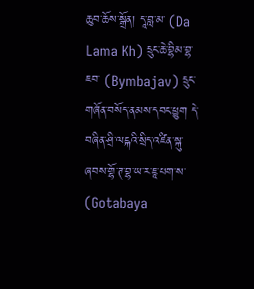ཆུབ་ཆོས་སྒྲོན། དཱ་བླ་མ་ (Da Lama Kh) དྲུང་ཆེ་བྷིམ་བྷ་ཇབ་ (Bymbajav) དྲུང་གཞོན་བསོད་ནམས་དབང་ཕྱུག དེ་བཞིན་ཤྲི་ལངྐའི་སྲིད་འཛིན་སྐུ་ཞབས་གྷོ་ཊ་བྷ་ཡ་ར་ཇཱ་པག་ས་ (Gotabaya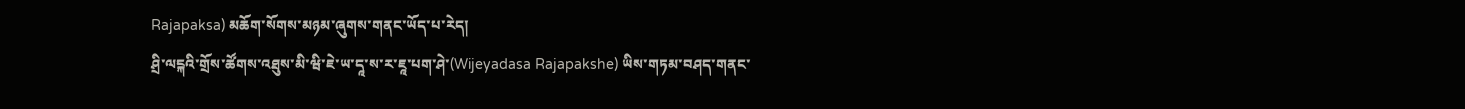Rajapaksa) མཆོག་སོགས་མཉམ་ཞུགས་གནང་ཡོད་པ་རེད།
ཤྲི་ལངྐའི་གྲོས་ཚོགས་འཐུས་མི་ཝི་ཇེ་ཡ་དཱ་ས་ར་ཇཱ་པག་ཤེ་(Wijeyadasa Rajapakshe) ཡིས་གཏམ་བཤད་གནང་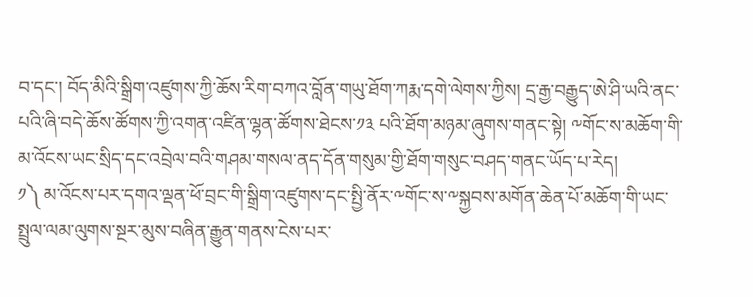བ་དང་། བོད་མིའི་སྒྲིག་འཛུགས་ཀྱི་ཆོས་རིག་བཀའ་བློན་གཡུ་ཐོག་ཀརྨ་དགེ་ལེགས་ཀྱིས། དྲ་རྒྱ་བརྒྱུད་ཨེ་ཤི་ཡའི་ནང་པའི་ཞི་བདེ་ཆོས་ཚོགས་ཀྱི་འགན་འཛིན་ལྷན་ཚོགས་ཐེངས་༡༣ པའི་ཐོག་མཉམ་ཞུགས་གནང་སྟེ། ༸གོང་ས་མཆོག་གི་མ་འོངས་ཡང་སྲིད་དང་འབྲེལ་བའི་གཤམ་གསལ་ནད་དོན་གསུམ་གྱི་ཐོག་གསུང་བཤད་གནང་ཡོད་པ་རེད།
༡༽ མ་འོངས་པར་དགའ་ལྡན་ཕོ་བྲང་གི་སྒྲིག་འཛུགས་དང་སྤྱི་ནོར་༸གོང་ས་༸སྐྱབས་མགོན་ཆེན་པོ་མཆོག་གི་ཡང་སྤྲུལ་ལམ་ལུགས་སྔར་མུས་བཞིན་རྒྱུན་གནས་ངེས་པར་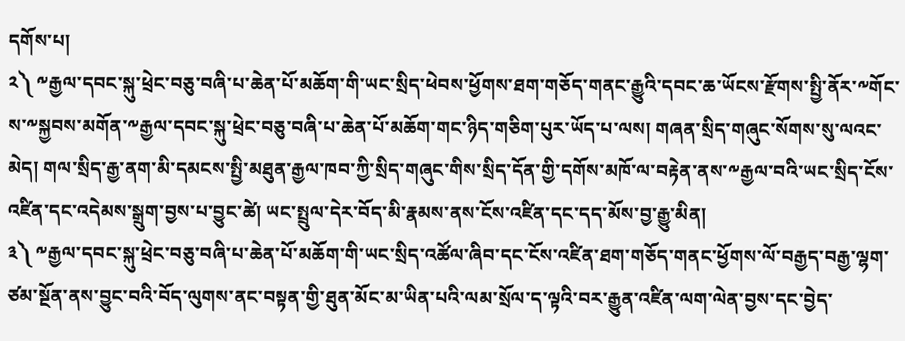དགོས་པ།
༢༽ ༸རྒྱལ་དབང་སྐུ་ཕྲེང་བཅུ་བཞི་པ་ཆེན་པོ་མཆོག་གི་ཡང་སྲིད་ཕེབས་ཕྱོགས་ཐག་གཅོད་གནང་རྒྱུའི་དབང་ཆ་ཡོངས་རྫོགས་སྤྱི་ནོར་༸གོང་ས་༸སྐྱབས་མགོན་༸རྒྱལ་དབང་སྐུ་ཕྲེང་བཅུ་བཞི་པ་ཆེན་པོ་མཆོག་གང་ཉིད་གཅིག་པུར་ཡོད་པ་ལས། གཞན་སྲིད་གཞུང་སོགས་སུ་ལའང་མེད། གལ་སྲིད་རྒྱ་ནག་མི་དམངས་སྤྱི་མཐུན་རྒྱལ་ཁབ་ཀྱི་སྲིད་གཞུང་གིས་སྲིད་དོན་གྱི་དགོས་མཁོ་ལ་བརྟེན་ནས་༸རྒྱལ་བའི་ཡང་སྲིད་ངོས་འཛིན་དང་འདེམས་སྒྲུག་བྱས་པ་བྱུང་ཚེ། ཡང་སྤྲུལ་དེར་བོད་མི་རྣམས་ནས་ངོས་འཛིན་དང་དད་མོས་བྱ་རྒྱུ་མིན།
༣༽ ༸རྒྱལ་དབང་སྐུ་ཕྲེང་བཅུ་བཞི་པ་ཆེན་པོ་མཆོག་གི་ཡང་སྲིད་འཚོལ་ཞིབ་དང་ངོས་འཛིན་ཐག་གཅོད་གནང་ཕྱོགས་ལོ་བརྒྱད་བརྒྱ་ལྷག་ཙམ་སྔོན་ནས་བྱུང་བའི་བོད་ལུགས་ནང་བསྟན་གྱི་ཐུན་མོང་མ་ཡིན་པའི་ལམ་སྲོལ་ད་ལྟའི་བར་རྒྱུན་འཛིན་ལག་ལེན་བྱས་དང་བྱེད་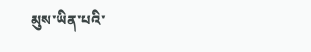མུས་ཡིན་པའི་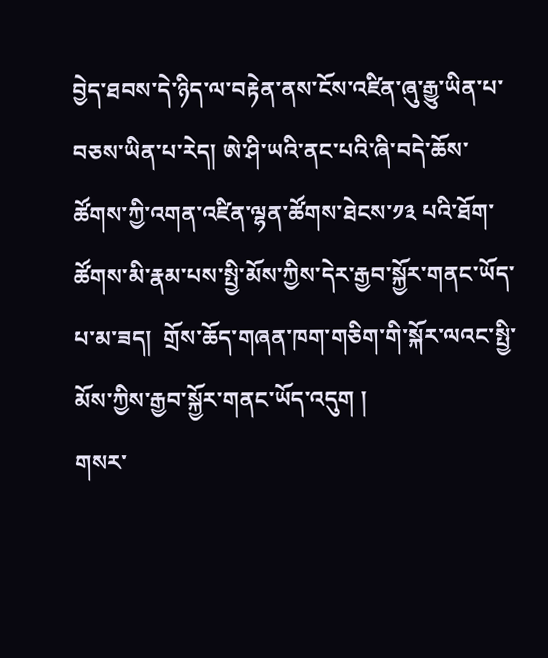བྱེད་ཐབས་དེ་ཉིད་ལ་བརྟེན་ནས་ངོས་འཛིན་ཞུ་རྒྱུ་ཡིན་པ་བཅས་ཡིན་པ་རེད། ཨེ་ཤི་ཡའི་ནང་པའི་ཞི་བདེ་ཆོས་ཚོགས་ཀྱི་འགན་འཛིན་ལྷན་ཚོགས་ཐེངས་༡༣ པའི་ཐོག་ཚོགས་མི་རྣམ་པས་སྤྱི་མོས་ཀྱིས་དེར་རྒྱབ་སྐྱོར་གནང་ཡོད་པ་མ་ཟད།  གྲོས་ཆོད་གཞན་ཁག་གཅིག་གི་སྐོར་ལའང་སྤྱི་མོས་ཀྱིས་རྒྱབ་སྐྱོར་གནང་ཡོད་འདུག །
གསར་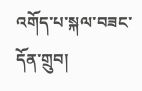འགོད་པ་སྐལ་བཟང་དོན་གྲུབ།